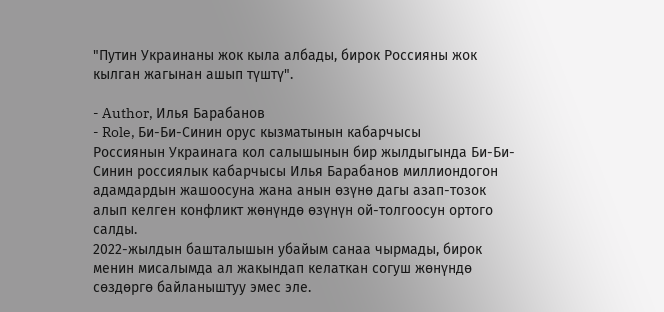"Путин Украинаны жок кыла албады, бирок Россияны жок кылган жагынан ашып түштү".

- Author, Илья Барабанов
- Role, Би-Би-Синин орус кызматынын кабарчысы
Россиянын Украинага кол салышынын бир жылдыгында Би-Би-Синин россиялык кабарчысы Илья Барабанов миллиондогон адамдардын жашоосуна жана анын өзүнө дагы азап-тозок алып келген конфликт жөнүндө өзүнүн ой-толгоосун ортого салды.
2022-жылдын башталышын убайым санаа чырмады, бирок менин мисалымда ал жакындап келаткан согуш жөнүндө сөздөргө байланыштуу эмес эле.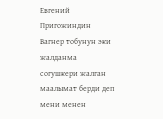Евгений Пригожиндин Вагнер тобунун эки жалданма согушкери жалган маалымат берди деп мени менен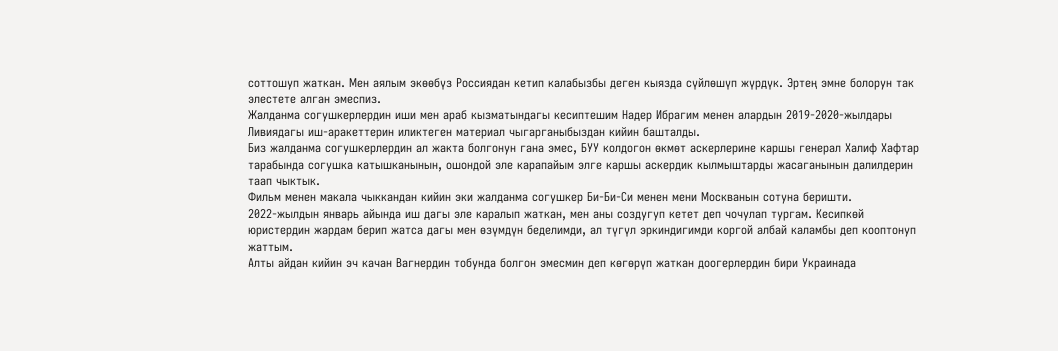соттошуп жаткан. Мен аялым экөөбүз Россиядан кетип калабызбы деген кыязда сүйлөшүп жүрдүк. Эртең эмне болорун так элестете алган эмеспиз.
Жалданма согушкерлердин иши мен араб кызматындагы кесиптешим Надер Ибрагим менен алардын 2019-2020-жылдары Ливиядагы иш-аракеттерин иликтеген материал чыгарганыбыздан кийин башталды.
Биз жалданма согушкерлердин ал жакта болгонун гана эмес, БУУ колдогон өкмөт аскерлерине каршы генерал Халиф Хафтар тарабында согушка катышканынын, ошондой эле карапайым элге каршы аскердик кылмыштарды жасаганынын далилдерин таап чыктык.
Фильм менен макала чыккандан кийин эки жалданма согушкер Би-Би-Си менен мени Москванын сотуна беришти.
2022-жылдын январь айында иш дагы эле каралып жаткан, мен аны создугуп кетет деп чочулап тургам. Кесипкөй юристердин жардам берип жатса дагы мен өзүмдүн беделимди, ал түгүл эркиндигимди коргой албай каламбы деп кооптонуп жаттым.
Алты айдан кийин эч качан Вагнердин тобунда болгон эмесмин деп көгөрүп жаткан доогерлердин бири Украинада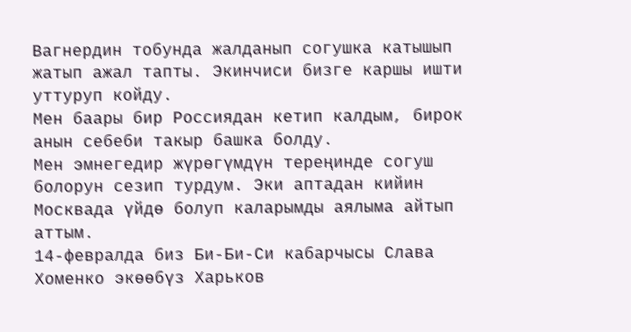Вагнердин тобунда жалданып согушка катышып жатып ажал тапты. Экинчиси бизге каршы ишти уттуруп койду.
Мен баары бир Россиядан кетип калдым, бирок анын себеби такыр башка болду.
Мен эмнегедир жүрөгүмдүн тереңинде согуш болорун сезип турдум. Эки аптадан кийин Москвада үйдө болуп каларымды аялыма айтып аттым.
14-февралда биз Би-Би-Си кабарчысы Слава Хоменко экөөбүз Харьков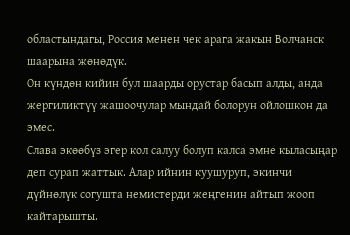областындагы, Россия менен чек арага жакын Волчанск шаарына жөнөдүк.
Он күндөн кийин бул шаарды орустар басып алды, анда жергиликтүү жашоочулар мындай болорун ойлошкон да эмес.
Слава экөөбүз эгер кол салуу болуп калса эмне кыласыңар деп сурап жаттык. Алар ийнин куушуруп, экинчи дүйнөлүк согушта немистерди жеңгенин айтып жооп кайтарышты.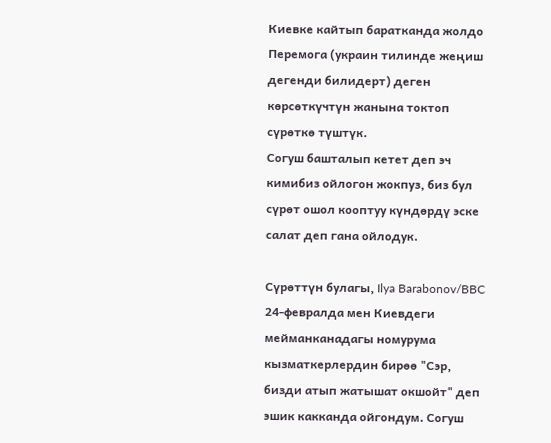Киевке кайтып баратканда жолдо Перемога (украин тилинде жеңиш дегенди билидерт) деген көрсөткүчтүн жанына токтоп сүрөткө түштүк.
Согуш башталып кетет деп эч кимибиз ойлогон жокпуз, биз бул сүрөт ошол кооптуу күндөрдү эске салат деп гана ойлодук.

Сүрөттүн булагы, Ilya Barabonov/BBC
24-февралда мен Киевдеги мейманканадагы номурума кызматкерлердин бирөө "Сэр, бизди атып жатышат окшойт" деп эшик какканда ойгондум. Согуш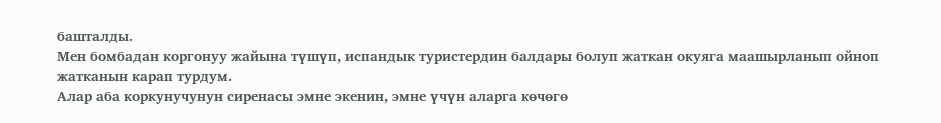башталды.
Мен бомбадан коргонуу жайына түшүп, испандык туристердин балдары болуп жаткан окуяга маашырланып ойноп жатканын карап турдум.
Алар аба коркунучунун сиренасы эмне экенин, эмне үчүн аларга көчөгө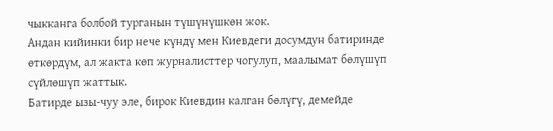чыкканга болбой турганын түшүнүшкөн жок.
Андан кийинки бир нече күндү мен Киевдеги досумдун батиринде өткөрдүм, ал жакта көп журналисттер чогулуп, маалымат бөлүшүп сүйлөшүп жаттык.
Батирде ызы-чуу эле, бирок Киевдин калган бөлүгү, демейде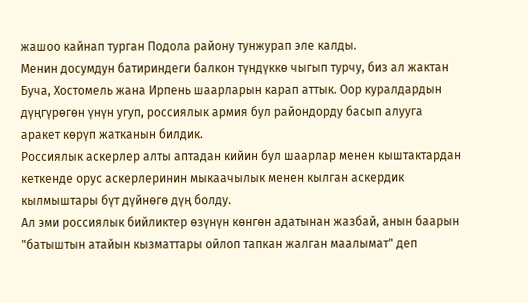жашоо кайнап турган Подола району тунжурап эле калды.
Менин досумдун батириндеги балкон түндүккө чыгып турчу, биз ал жактан Буча, Хостомель жана Ирпень шаарларын карап аттык. Оор куралдардын дүңгүрөгөн үнүн угуп, россиялык армия бул райондорду басып алууга аракет көрүп жатканын билдик.
Россиялык аскерлер алты аптадан кийин бул шаарлар менен кыштактардан кеткенде орус аскерлеринин мыкаачылык менен кылган аскердик кылмыштары бүт дүйнөгө дүң болду.
Ал эми россиялык бийликтер өзүнүн көнгөн адатынан жазбай, анын баарын "батыштын атайын кызматтары ойлоп тапкан жалган маалымат" деп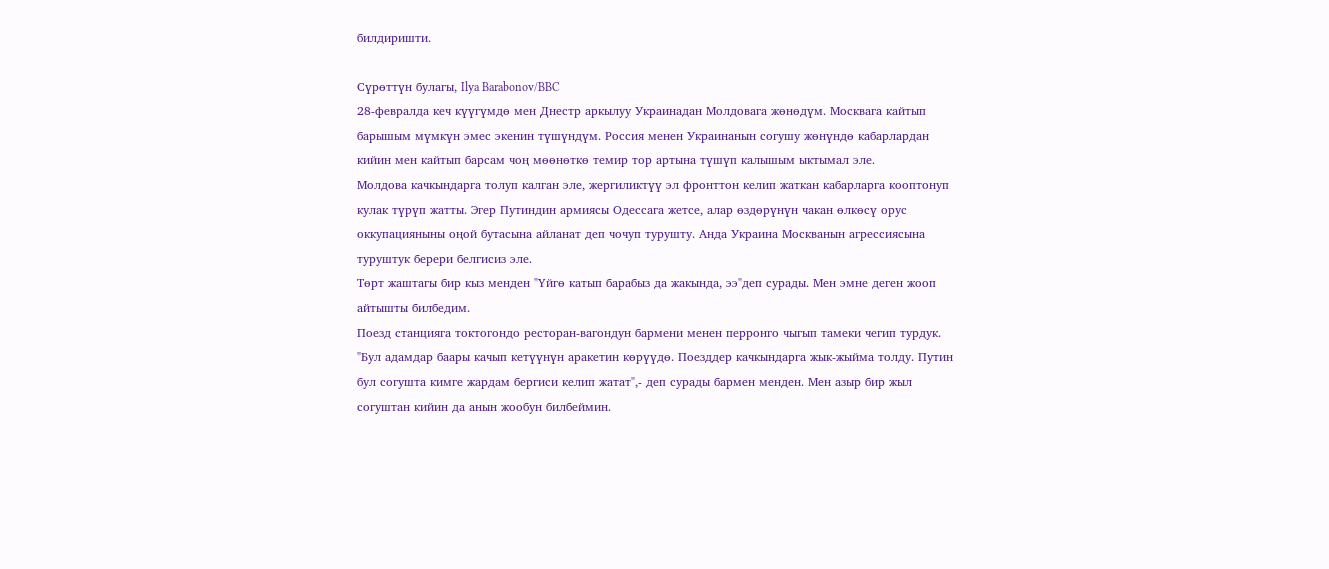билдиришти.

Сүрөттүн булагы, Ilya Barabonov/BBC
28-февралда кеч күүгүмдө мен Днестр аркылуу Украинадан Молдовага жөнөдүм. Москвага кайтып барышым мүмкүн эмес экенин түшүндүм. Россия менен Украинанын согушу жөнүндө кабарлардан кийин мен кайтып барсам чоң мөөнөткө темир тор артына түшүп калышым ыктымал эле.
Молдова качкындарга толуп калган эле, жергиликтүү эл фронттон келип жаткан кабарларга кооптонуп кулак түрүп жатты. Эгер Путиндин армиясы Одессага жетсе, алар өздөрүнүн чакан өлкөсү орус оккупацияныны оңой бутасына айланат деп чочуп турушту. Анда Украина Москванын агрессиясына туруштук берери белгисиз эле.
Төрт жаштагы бир кыз менден "Үйгө катып барабыз да жакында, ээ"деп сурады. Мен эмне деген жооп айтышты билбедим.
Поезд станцияга токтогондо ресторан-вагондун бармени менен перронго чыгып тамеки чегип турдук. "Бул адамдар баары качып кетүүнүн аракетин көрүүдө. Поезддер качкындарга жык-жыйма толду. Путин бул согушта кимге жардам бергиси келип жатат",- деп сурады бармен менден. Мен азыр бир жыл согуштан кийин да анын жообун билбеймин.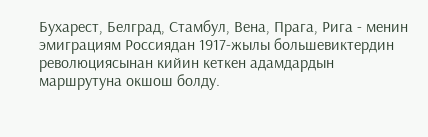Бухарест, Белград, Стамбул, Вена, Прага, Рига - менин эмиграциям Россиядан 1917-жылы большевиктердин революциясынан кийин кеткен адамдардын маршрутуна окшош болду.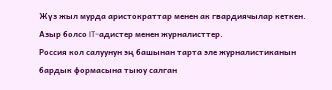Жүз жыл мурда аристократтар менен ак гвардиячылар кеткен. Азыр болсо IT-адистер менен журналисттер.
Россия кол салуунун эң башынан тарта эле журналистиканын бардык формасына тыюу салган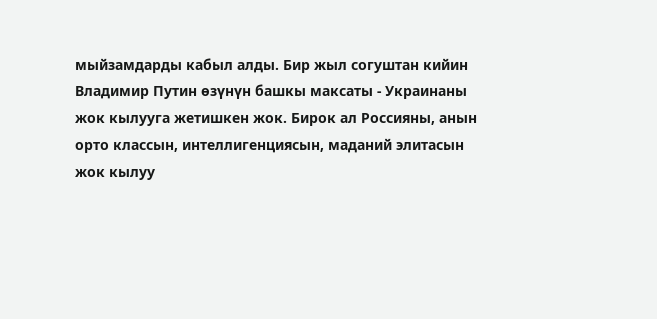мыйзамдарды кабыл алды. Бир жыл согуштан кийин Владимир Путин өзүнүн башкы максаты - Украинаны жок кылууга жетишкен жок. Бирок ал Россияны, анын орто классын, интеллигенциясын, маданий элитасын жок кылуу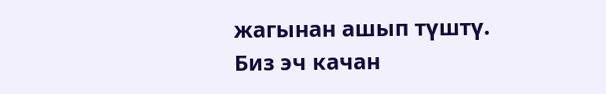жагынан ашып түштү.
Биз эч качан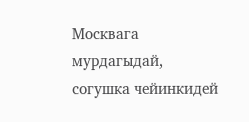Москвага мурдагыдай, согушка чейинкидей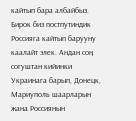кайтып бара албайбыз. Бирок биз постпутиндик Россияга кайтып барууну каалайт элек. Андан соң согуштан кийинки Украинага барып, Донецк, Мариуполь шаарларын жана Россиянын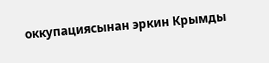оккупациясынан эркин Крымды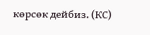көрсөк дейбиз. (КС)